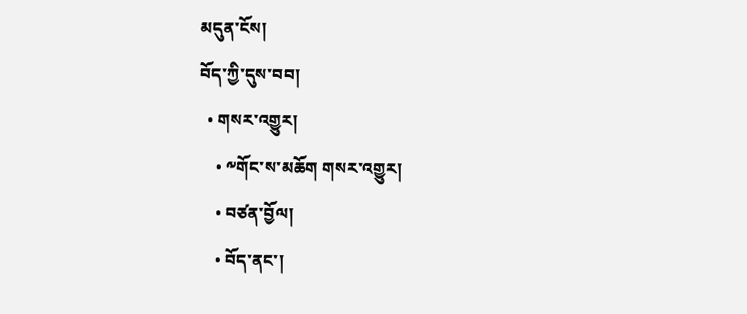མདུན་ངོས།
བོད་ཀྱི་དུས་བབ།
  • གསར་འགྱུར།
    • ༸གོང་ས་མཆོག གསར་འགྱུར།
    • བཙན་བྱོལ།
    • བོད་ནང་།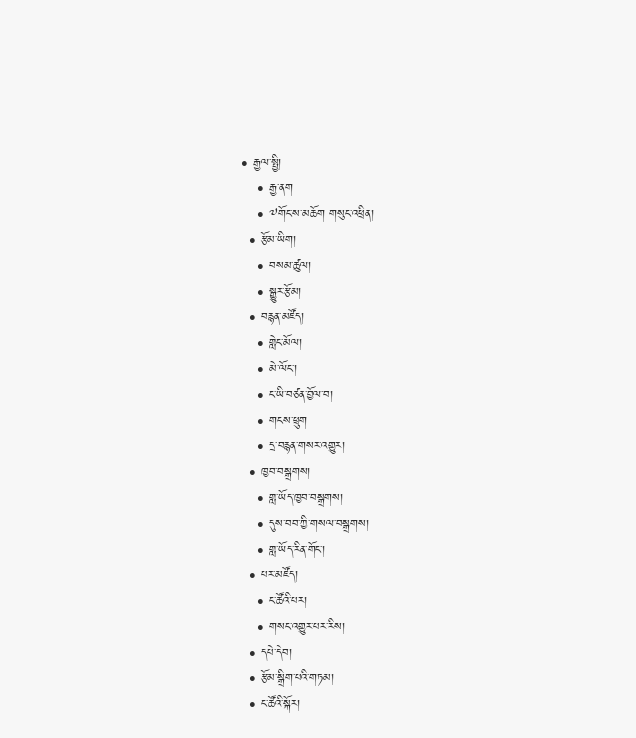• རྒྱལ་སྤྱི།
    • རྒྱ་ནག
    • ༧གོང་ས་མཆོག གསུང་འཕྲིན།
  • རྩོམ་ཡིག།
    • བསམ་ཚུལ།
    • སྒྱུར་རྩོམ།
  • བརྙན་མཛོད།
    • གླེང་མོལ།
    • མེ་ལོང་།
    • ང་ཡི་བཙན་བྱོལ་བ།
    • གངས་ཕྲུག
    • དྲ་བརྙན་གསར་འགྱུར།
  • ཁྱབ་བསྒྲགས།
    • གླ་ཡོད་ཁྱབ་བསྒྲགས།
    • དུས་བབ་ཀྱི་གསལ་བསྒྲགས།
    • གླ་ཡོད་རིན་གོང་།
  • པར་མཛོད།
    • ང་ཚོའི་པར།
    • གསང་འགྱུར་པར་རིས།
  • དཔེ་དེབ།
  • རྩོམ་སྒྲིག་པའི་གཏམ།
  • ང་ཚོའི་སྐོར།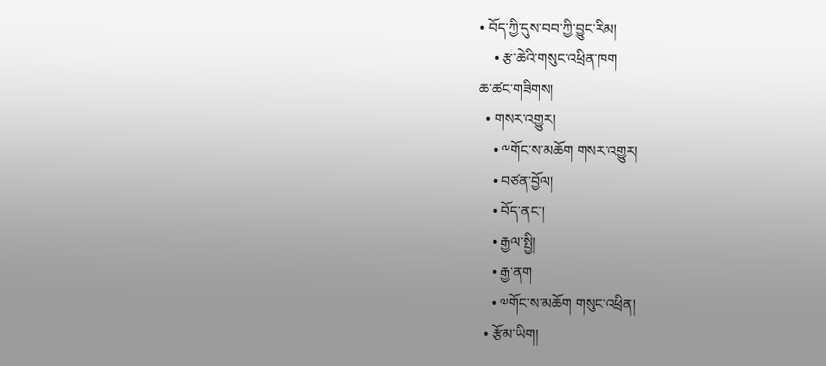• བོད་ཀྱི་དུས་བབ་ཀྱི་བྱུང་རིམ།
    • རྩ་ཆེའི་གསུང་འཕྲིན་ཁག
ཆ་ཚང་གཟིགས།
  • གསར་འགྱུར།
    • ༸གོང་ས་མཆོག གསར་འགྱུར།
    • བཙན་བྱོལ།
    • བོད་ནང་།
    • རྒྱལ་སྤྱི།
    • རྒྱ་ནག
    • ༧གོང་ས་མཆོག གསུང་འཕྲིན།
  • རྩོམ་ཡིག།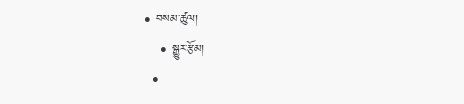• བསམ་ཚུལ།
    • སྒྱུར་རྩོམ།
  •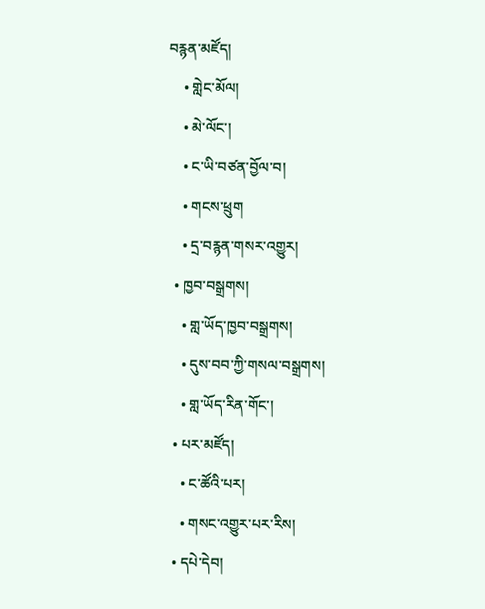བརྙན་མཛོད།
    • གླེང་མོལ།
    • མེ་ལོང་།
    • ང་ཡི་བཙན་བྱོལ་བ།
    • གངས་ཕྲུག
    • དྲ་བརྙན་གསར་འགྱུར།
  • ཁྱབ་བསྒྲགས།
    • གླ་ཡོད་ཁྱབ་བསྒྲགས།
    • དུས་བབ་ཀྱི་གསལ་བསྒྲགས།
    • གླ་ཡོད་རིན་གོང་།
  • པར་མཛོད།
    • ང་ཚོའི་པར།
    • གསང་འགྱུར་པར་རིས།
  • དཔེ་དེབ།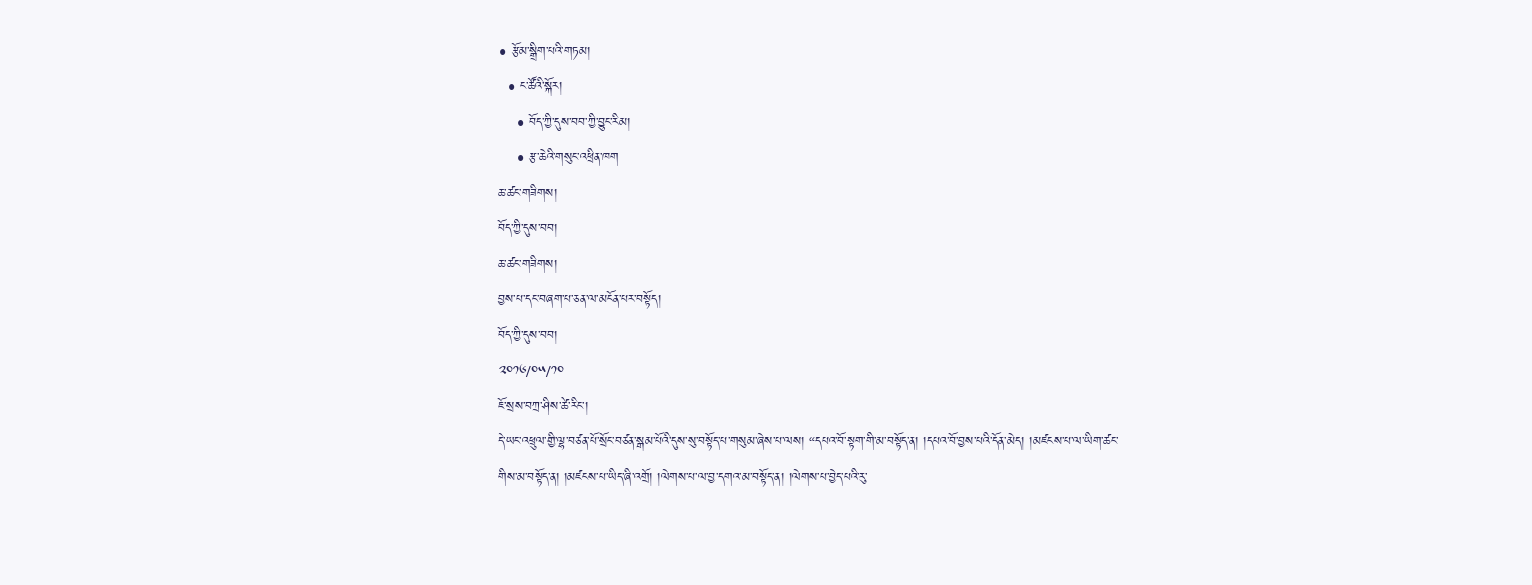• རྩོམ་སྒྲིག་པའི་གཏམ།
  • ང་ཚོའི་སྐོར།
    • བོད་ཀྱི་དུས་བབ་ཀྱི་བྱུང་རིམ།
    • རྩ་ཆེའི་གསུང་འཕྲིན་ཁག
ཆ་ཚང་གཟིགས།
བོད་ཀྱི་དུས་བབ།
ཆ་ཚང་གཟིགས།
བྱས་པ་དང་བཞག་པ་ཅན་ལ་མངོན་པར་བསྟོད།
བོད་ཀྱི་དུས་བབ།
༢༠༡༦/༠༥/༡༠
ཇོ་སྲས་བཀྲ་ཤིས་ཚེ་རིང་།
དེ་ཡང་འཕྲུལ་གྱི་ལྷ་བཙན་པོ་སྲོང་བཙན་སྒམ་པོའི་དུས་སུ་བསྟོད་པ་གསུམ་ཞེས་པ་ལས། “དཔའ་བོ་སྟག་གི་མ་བསྟོད་ན། །དཔའ་བོ་བྱས་པའི་དོན་མེད། །མཛངས་པ་ལ་ཡིག་ཚང་གིས་མ་བསྟོད་ན། །མཛངས་པ་ཡིད་ཞི་འགྲོ། །ལེགས་པ་ལ་བྱ་དགའ་མ་བསྟོད་ན། །ལེགས་པ་བྱེད་པའི་རུ་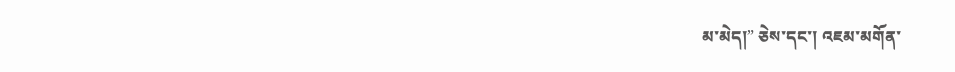མ་མེད།” ཅེས་དང་། འཇམ་མགོན་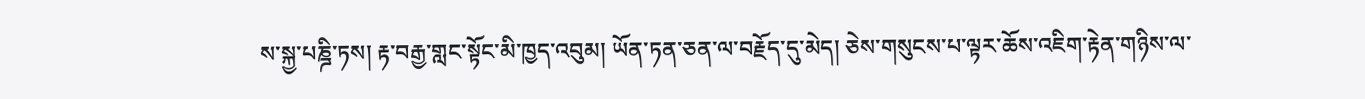ས་སྐྱ་པཎྜི་ཏས། རྟ་བརྒྱ་གླང་སྟོང་མི་ཁྱད་འབུམ། ཡོན་ཏན་ཅན་ལ་བརྗོད་དུ་མེད། ཅེས་གསུངས་པ་ལྟར་ཆོས་འཇིག་རྟེན་གཉིས་ལ་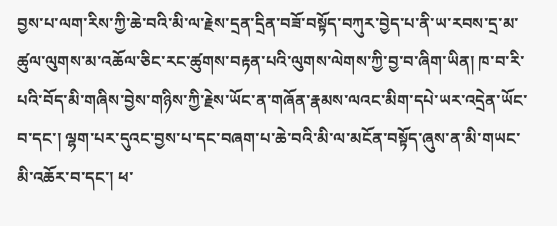བྱས་པ་ལག་རིས་ཀྱི་ཆེ་བའི་མི་ལ་རྗེས་དྲན་དྲིན་བཟོ་བསྟོད་བཀུར་བྱེད་པ་ནི་ཡ་རབས་དྲ་མ་ཚུལ་ལུགས་མ་འཆོལ་ཅིང་རང་ཚུགས་བརྟན་པའི་ལུགས་ལེགས་ཀྱི་བྱ་བ་ཞིག་ཡིན། ཁ་བ་རི་པའི་བོད་མི་གཞིས་བྱེས་གཉིས་ཀྱི་རྗེས་ཡོང་ན་གཞོན་རྣམས་ལའང་མིག་དཔེ་ཡར་འདྲེན་ཡོང་བ་དང་། ལྷག་པར་དུའང་བྱས་པ་དང་བཞག་པ་ཆེ་བའི་མི་ལ་མངོན་བསྟོད་ཞུས་ན་མི་གཡང་མི་འཆོར་བ་དང་། ཕ་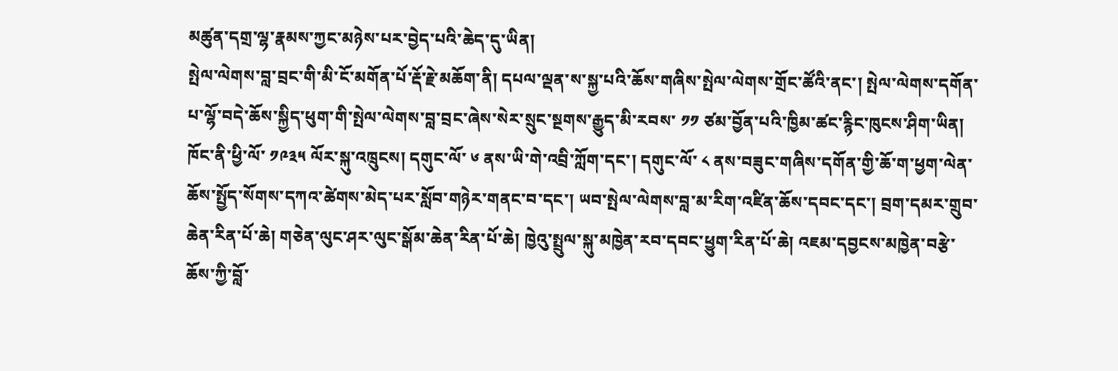མཚུན་དགྲ་ལྷ་རྣམས་ཀྱང་མཉེས་པར་བྱེད་པའི་ཆེད་དུ་ཡིན།
སྤེལ་ལེགས་བླ་བྲང་གི་མི་ངོ་མགོན་པོ་རྡོ་རྗེ་མཆོག་ནི། དཔལ་ལྡན་ས་སྐྱ་པའི་ཆོས་གཞིས་སྤེལ་ལེགས་གྲོང་ཚོའི་ནང་། སྤེལ་ལེགས་དགོན་པ་ལྷོ་བདེ་ཆོས་སྐྱིད་ཕུག་གི་སྤེལ་ལེགས་བླ་བྲང་ཞེས་སེར་སྲུང་སྔགས་རྒྱུད་མི་རབས་ ༡༡ ཙམ་བྱོན་པའི་ཁྱིམ་ཚང་རྙིང་ཁུངས་ཤིག་ཡིན། ཁོང་ནི་ཕྱི་ལོ་ ༡༩༣༥ ལོར་སྐུ་འཁྲུངས། དགུང་ལོ་ ༦ ནས་ཡི་གེ་འབྲི་ཀློག་དང་། དགུང་ལོ་ ༨ ནས་བཟུང་གཞིས་དགོན་གྱི་ཆོ་ག་ཕྱག་ལེན་ཆོས་སྤྱོད་སོགས་དཀའ་ཚེགས་མེད་པར་སློབ་གཉེར་གནང་བ་དང་། ཡབ་སྤེལ་ལེགས་བླ་མ་རིག་འཛིན་ཆོས་དབང་དང་། བྲག་དམར་གྲུབ་ཆེན་རིན་པོ་ཆེ། གཅེན་ལུང་ཤར་ལུང་སྒོམ་ཆེན་རིན་པོ་ཆེ། ཁྱེའུ་སྤྲུལ་སྐུ་མཁྱེན་རབ་དབང་ཕྱུག་རིན་པོ་ཆེ། འཇམ་དབྱངས་མཁྱེན་བརྩེ་ཆོས་ཀྱི་བློ་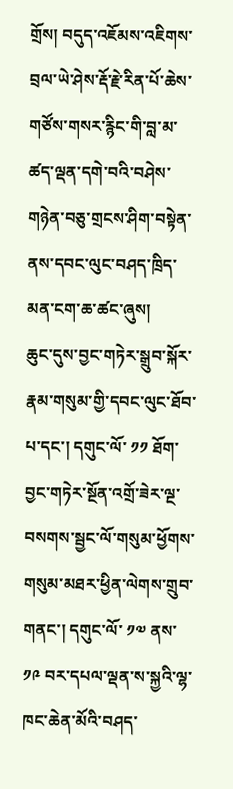གྲོས། བདུད་འཇོམས་འཇིགས་བྲལ་ཡེ་ཤེས་རྡོ་རྗེ་རིན་པོ་ཆེས་གཙོས་གསར་རྙིང་གི་བླ་མ་ཚད་ལྡན་དགེ་བའི་བཤེས་གཉེན་བཅུ་གྲངས་ཤིག་བསྟེན་ནས་དབང་ལུང་བཤད་ཁྲིད་མན་ངག་ཆ་ཚང་ཞུས།
ཆུང་དུས་བྱང་གཏེར་སྒྲུབ་སྐོར་རྣམ་གསུམ་གྱི་དབང་ལུང་ཐོབ་པ་དང་། དགུང་ལོ་ ༡༡ ཐོག་བྱང་གཏེར་སྔོན་འགྲོ་ཟེར་ལྔ་བསགས་སྦྱང་ལོ་གསུམ་ཕྱོགས་གསུམ་མཐར་ཕྱིན་ལེགས་གྲུབ་གནང་། དགུང་ལོ་ ༡༧ ནས་ ༡༩ བར་དཔལ་ལྡན་ས་སྐྱའི་ལྷ་ཁང་ཆེན་མོའི་བཤད་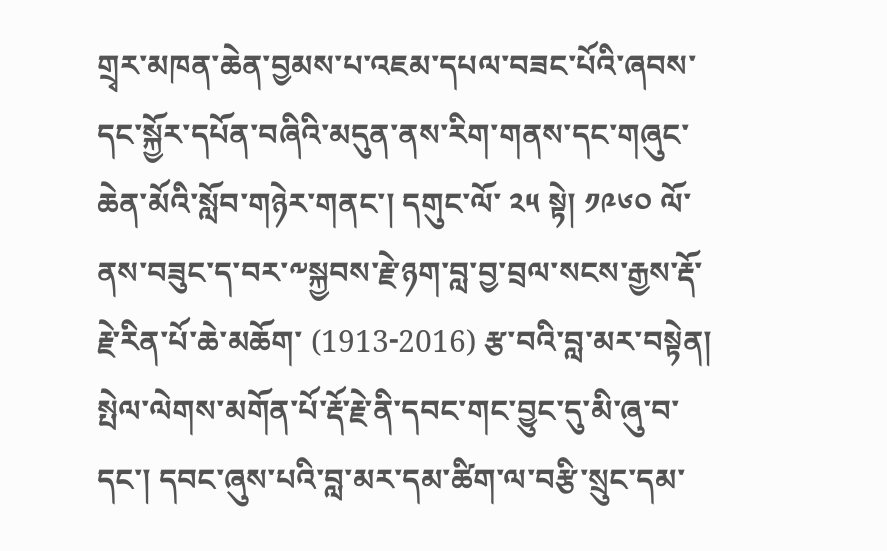གྲྭར་མཁན་ཆེན་བྱམས་པ་འཇམ་དཔལ་བཟང་པོའི་ཞབས་དང་སྐྱོར་དཔོན་བཞིའི་མདུན་ནས་རིག་གནས་དང་གཞུང་ཆེན་མོའི་སློབ་གཉེར་གནང་། དགུང་ལོ་ ༢༥ སྟེ། ༡༩༦༠ ལོ་ནས་བཟུང་ད་བར་༸སྐྱབས་རྗེ་ཉག་བླ་བྱ་བྲལ་སངས་རྒྱས་རྡོ་རྗེ་རིན་པོ་ཆེ་མཆོག་ (1913-2016) རྩ་བའི་བླ་མར་བསྟེན། སྤེལ་ལེགས་མགོན་པོ་རྡོ་རྗེ་ནི་དབང་གང་བྱུང་དུ་མི་ཞུ་བ་དང་། དབང་ཞུས་པའི་བླ་མར་དམ་ཚིག་ལ་བརྩི་སྲུང་དམ་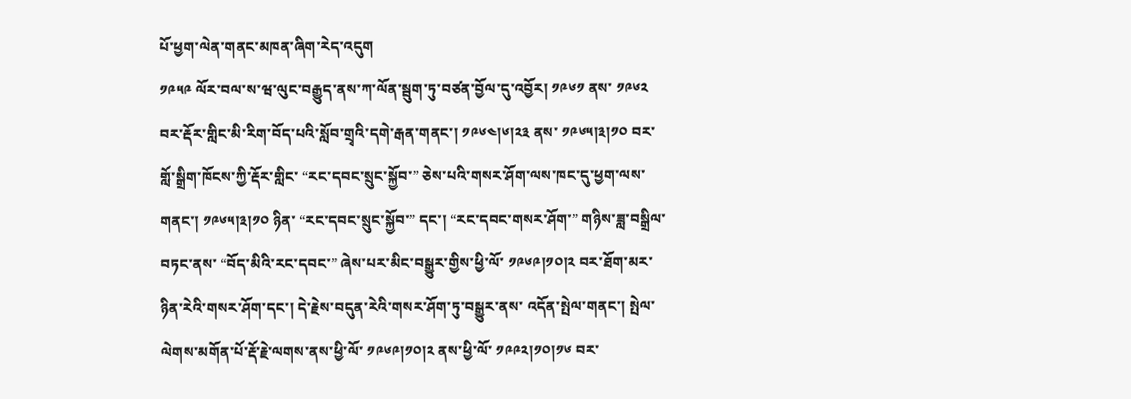པོ་ཕྱག་ལེན་གནང་མཁན་ཞིག་རེད་འདུག
༡༩༥༩ ལོར་བལ་ས་ཝ་ལུང་བརྒྱུད་ནས་ཀ་ལོན་སྦུག་ཏུ་བཙན་བྱོལ་དུ་འབྱོར། ༡༩༦༡ ནས་ ༡༩༦༢ བར་རྡོར་གླིང་མི་རིག་བོད་པའི་སློབ་གྲྭའི་དགེ་རྒན་གནང་། ༡༩༦༤།༦།༢༣ ནས་ ༡༩༦༥།༣།༡༠ བར་གློ་སྒྲིག་ཁོངས་ཀྱི་རྡོར་གླིང་ “རང་དབང་སྲུང་སྐྱོབ་” ཅེས་པའི་གསར་ཤོག་ལས་ཁང་དུ་ཕྱག་ལས་གནང་། ༡༩༦༥།༣།༡༠ ཉིན་ “རང་དབང་སྲུང་སྐྱོབ་” དང་། “རང་དབང་གསར་ཤོག་” གཉིས་ཟླ་བསྒྲིལ་བཏང་ནས་ “བོད་མིའི་རང་དབང་” ཞེས་པར་མིང་བསྒྱུར་གྱིས་ཕྱི་ལོ་ ༡༩༦༩།༡༠།༢ བར་ཐོག་མར་ཉིན་རེའི་གསར་ཤོག་དང་། དེ་རྗེས་བདུན་རེའི་གསར་ཤོག་ཏུ་བསྒྱུར་ནས་ འདོན་སྤེལ་གནང་། སྤེལ་ལེགས་མགོན་པོ་རྡོ་རྗེ་ལགས་ནས་ཕྱི་ལོ་ ༡༩༦༩།༡༠།༢ ནས་ཕྱི་ལོ་ ༡༩༩༢།༡༠།༡༦ བར་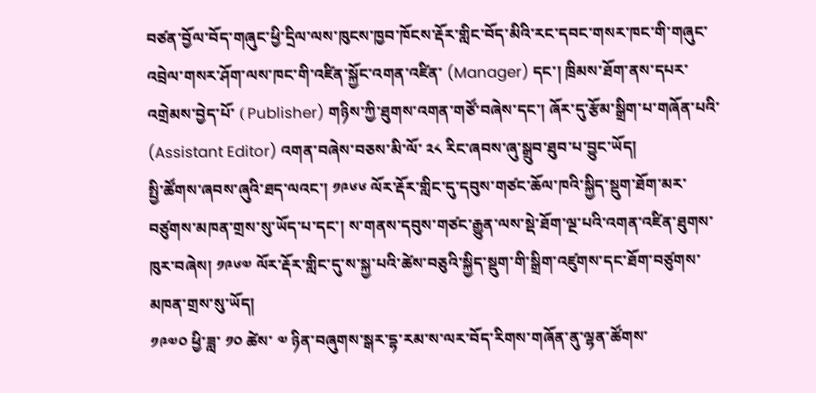བཙན་བྱོལ་བོད་གཞུང་ཕྱི་དྲིལ་ལས་ཁུངས་ཁྱབ་ཁོངས་རྡོར་གླིང་བོད་མིའི་རང་དབང་གསར་ཁང་གི་གཞུང་འབྲེལ་གསར་ཤོག་ལས་ཁང་གི་འཛིན་སྐྱོང་འགན་འཛིན་ (Manager) དང་། ཁྲིམས་ཐོག་ནས་དཔར་འགྲེམས་བྱེད་པོ་ ( Publisher) གཉིས་ཀྱི་ཐུགས་འགན་གཙོ་བཞེས་དང་། ཞོར་དུ་རྩོམ་སྒྲིག་པ་གཞོན་པའི་ (Assistant Editor) འགན་བཞེས་བཅས་མི་ལོ་ ༢༨ རིང་ཞབས་ཞུ་སྒྲུབ་ཐུབ་པ་བྱུང་ཡོད།
སྤྱི་ཚོགས་ཞབས་ཞུའི་ཐད་ལའང་། ༡༩༦༦ ལོར་རྡོར་གླིང་དུ་དབུས་གཙང་ཆོལ་ཁའི་སྐྱིད་སྡུག་ཐོག་མར་བཙུགས་མཁན་གྲས་སུ་ཡོད་པ་དང་། ས་གནས་དབུས་གཙང་རྒྱུན་ལས་སྡེ་ཐོག་ལྔ་པའི་འགན་འཛིན་ཐུགས་ཁུར་བཞེས། ༡༩༦༧ ལོར་རྡོར་གླིང་དུ་ས་སྐྱ་པའི་ཚེས་བཅུའི་སྐྱིད་སྡུག་གི་སྒྲིག་འཛུགས་དང་ཐོག་བཙུགས་མཁན་གྲས་སུ་ཡོད།
༡༩༧༠ ཕྱི་ཟླ་ ༡༠ ཚེས་ ༧ ཉིན་བཞུགས་སྒར་དྷ་རམ་ས་ལར་བོད་རིགས་གཞོན་ནུ་ལྷན་ཚོགས་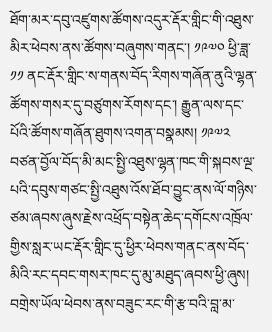ཐོག་མར་དབུ་འཛུགས་ཚོགས་འདུར་རྡོར་གླིང་གི་འཐུས་མིར་ཕེབས་ནས་ཚོགས་བཞུགས་གནང་། ༡༩༧༠ ཕྱི་ཟླ་ ༡༡ ནང་རྡོར་གླིང་ས་གནས་བོད་རིགས་གཞོན་ནུའི་ལྷན་ཚོགས་གསར་དུ་བཙུགས་རོགས་དང་། རྒྱུན་ལས་དང་པོའི་ཚོགས་གཞོན་ཐུགས་འགན་བསྣམས། ༡༩༧༢ བཙན་བྱོལ་བོད་མི་མང་སྤྱི་འཐུས་ལྷན་ཁང་གི་སྐབས་ལྔ་པའི་དབུས་གཙང་སྤྱི་འཐུས་འོས་ཐོབ་བྱུང་ནས་ལོ་གཉིས་ཙམ་ཞབས་ཞུས་རྗེས་འཕྲོད་བསྟེན་ཆེད་དགོངས་འཁྲོལ་གྱིས་སླར་ཡང་རྡོར་གླིང་དུ་ཕྱིར་ཕེབས་གནང་ནས་བོད་མིའི་རང་དབང་གསར་ཁང་དུ་མུ་མཐུད་ཞབས་ཕྱི་ཞུས། བགྲེས་ཡོལ་ཕེབས་ནས་བཟུང་རང་གི་རྩ་བའི་བླ་མ་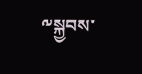༸སྐྱབས་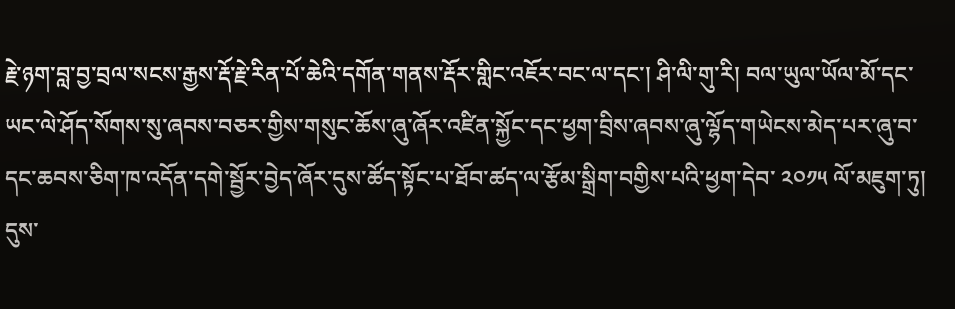རྗེ་ཉག་བླ་བྱ་བྲལ་སངས་རྒྱས་རྡོ་རྗེ་རིན་པོ་ཆེའི་དགོན་གནས་རྡོར་གླིང་འཇོར་བང་ལ་དང་། ཤི་ལི་གུ་རི། བལ་ཡུལ་ཡོལ་མོ་དང་ཡང་ལེ་ཤོད་སོགས་སུ་ཞབས་བཅར་གྱིས་གསུང་ཆོས་ཞུ་ཞོར་འཛིན་སྐྱོང་དང་ཕྱག་བྲིས་ཞབས་ཞུ་ལྷོད་གཡེངས་མེད་པར་ཞུ་བ་དང་ཆབས་ཅིག་ཁ་འདོན་དགེ་སྦྱོར་བྱེད་ཞོར་དུས་ཚོད་སྟོང་པ་ཐོབ་ཚད་ལ་རྩོམ་སྒྲིག་བགྱིས་པའི་ཕྱག་དེབ་ ༢༠༡༥ ལོ་མཇུག་ཏུ། དུས་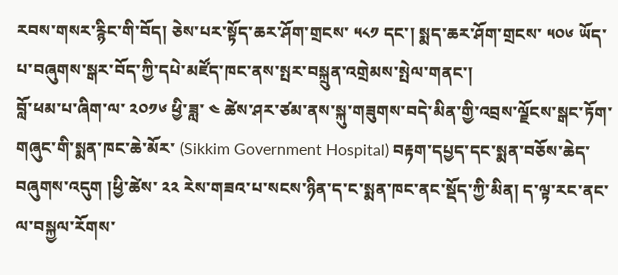རབས་གསར་རྙིང་གི་བོད། ཅེས་པར་སྟོད་ཆར་ཤོག་གྲངས་ ༥༨༡ དང་། སྨད་ཆར་ཤོག་གྲངས་ ༥༠༦ ཡོད་པ་བཞུགས་སྒར་བོད་ཀྱི་དཔེ་མཛོད་ཁང་ནས་སྤར་བསྐྲུན་འགྲེམས་སྤེལ་གནང་།
བློ་ཕམ་པ་ཞིག་ལ་ ༢༠༡༦ ཕྱི་ཟླ་ ༤ ཚེས་ཤར་ཙམ་ནས་སྐུ་གཟུགས་བདེ་མིན་གྱི་འབྲས་ལྗོངས་སྒང་ཏོག་གཞུང་གི་སྨན་ཁང་ཆེ་མོར་ (Sikkim Government Hospital) བརྟག་དཔྱད་དང་སྨན་བཅོས་ཆེད་བཞུགས་འདུག །ཕྱི་ཚེས་ ༢༢ རེས་གཟའ་པ་སངས་ཉིན་ད་ང་སྨན་ཁང་ནང་སྡོད་ཀྱི་མིན། ད་ལྟ་རང་ནང་ལ་བསྐྱལ་རོགས་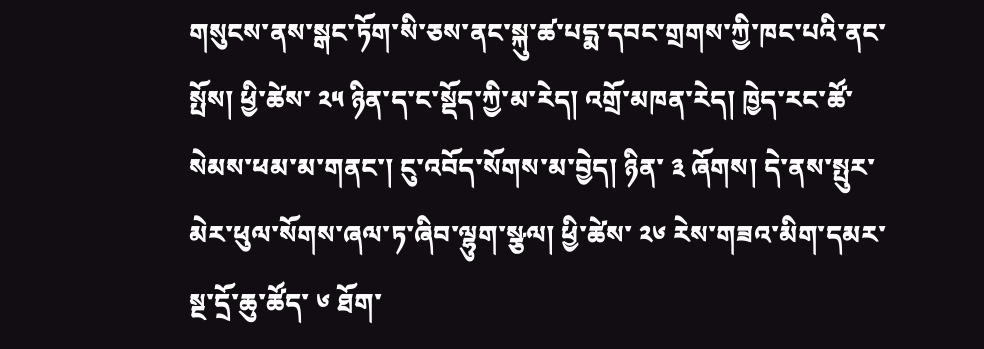གསུངས་ནས་སྒང་ཏོག་སི་ཅས་ནང་སྐུ་ཚ་པདྨ་དབང་གྲགས་ཀྱི་ཁང་པའི་ནང་སྤོས། ཕྱི་ཚེས་ ༢༥ ཉིན་ད་ང་སྡོད་ཀྱི་མ་རེད། འགྲོ་མཁན་རེད། ཁྱེད་རང་ཚོ་སེམས་ཕམ་མ་གནང་། ངུ་འབོད་སོགས་མ་བྱེད། ཉིན་ ༣ ཞོགས། དེ་ནས་སྤུར་མེར་ཕུལ་སོགས་ཞལ་ཏ་ཞིབ་ལྷུག་སྩལ། ཕྱི་ཚེས་ ༢༦ རེས་གཟའ་མིག་དམར་སྔ་དྲོ་ཆུ་ཚོད་ ༦ ཐོག་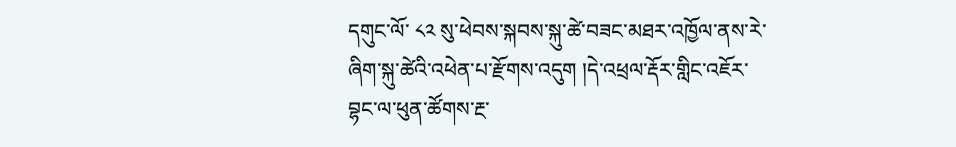དགུང་ལོ་ ༨༢ སུ་ཕེབས་སྐབས་སྐུ་ཚེ་བཟང་མཐར་འཁྱོལ་ནས་རེ་ཞིག་སྐུ་ཚེའི་འཕེན་པ་རྫོགས་འདུག །དེ་འཕྲལ་རྡོར་གླིང་འཇོར་བྷང་ལ་ཕུན་ཚོགས་རྔ་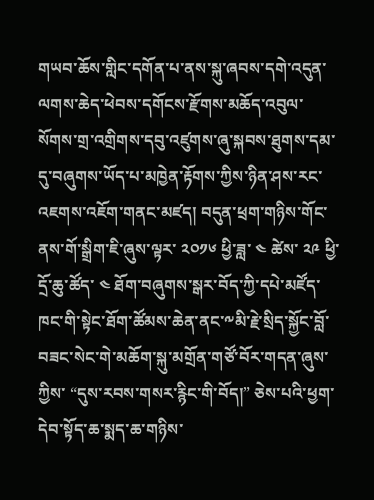གཡབ་ཆོས་གླིང་དགོན་པ་ནས་སྐུ་ཞབས་དགེ་འདུན་ལགས་ཆེད་ཕེབས་དགོངས་རྫོགས་མཆོད་འབུལ་སོགས་གྲ་འགྲིགས་དབུ་འཛུགས་ཞུ་སྐབས་ཐུགས་དམ་དུ་བཞུགས་ཡོད་པ་མཁྱེན་རྟོགས་ཀྱིས་ཉིན་ཤས་རང་འཇགས་འཇོག་གནང་མཛད། བདུན་ཕྲག་གཉིས་གོང་ནས་གོ་སྒྲིག་ཇི་ཞུས་ལྟར་ ༢༠༡༦ ཕྱི་ཟླ་ ༤ ཚེས་ ༢༩ ཕྱི་དྲོ་ཆུ་ཚོད་ ༤ ཐོག་བཞུགས་སྒར་བོད་ཀྱི་དཔེ་མཛོད་ཁང་གི་སྟེང་ཐོག་ཚོམས་ཆེན་ནང་༸མི་རྗེ་སྲིད་སྐྱོང་བློ་བཟང་སེང་གེ་མཆོག་སྐུ་མགྲོན་གཙོ་བོར་གདན་ཞུས་ཀྱིས་ “དུས་རབས་གསར་རྙིང་གི་བོད།” ཅེས་པའི་ཕྱག་དེབ་སྟོད་ཆ་སྨད་ཆ་གཉིས་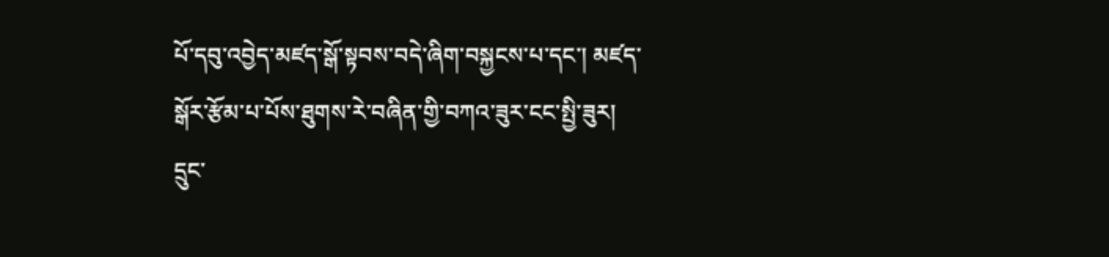པོ་དབུ་འབྱེད་མཛད་སྒོ་སྟབས་བདེ་ཞིག་བསྐྱངས་པ་དང་། མཛད་སྒོར་རྩོམ་པ་པོས་ཐུགས་རེ་བཞིན་གྱི་བཀའ་ཟུར་ངང་སྤྱི་ཟུར། དྲུང་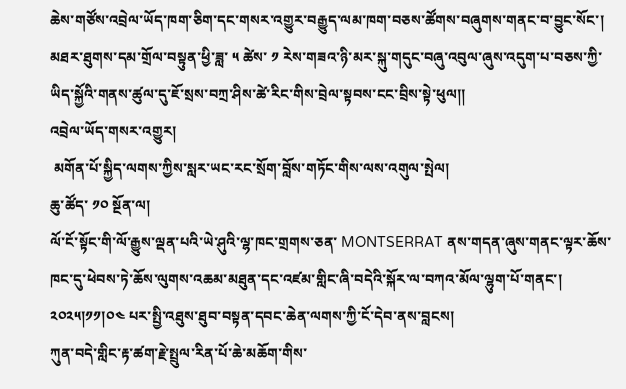ཆེས་གཙོས་འབྲེལ་ཡོད་ཁག་ཅིག་དང་གསར་འགྱུར་བརྒྱུད་ལམ་ཁག་བཅས་ཚོགས་བཞུགས་གནང་བ་བྱུང་སོང་། མཐར་ཐུགས་དམ་གྲོལ་བསྟུན་ཕྱི་ཟླ་ ༥ ཚེས་ ༡ རེས་གཟའ་ཉི་མར་སྐུ་གདུང་བཞུ་འབུལ་ཞུས་འདུག་པ་བཅས་ཀྱི་ཡིད་སྐྱོའི་གནས་ཚུལ་དུ་ཇོ་སྲས་བཀྲ་ཤིས་ཚེ་རིང་གིས་བྲེལ་སྟབས་ངང་བྲིས་སྟེ་ཕུལ།།
འབྲེལ་ཡོད་གསར་འགྱུར།
 མགོན་པོ་སྐྱིད་ལགས་ཀྱིས་སླར་ཡང་རང་སྲོག་བློས་གཏོང་གིས་ལས་འགུལ་སྤེལ།
ཆུ་ཚོད་ ༡༠ སྔོན་ལ།
ལོ་ངོ་སྟོང་གི་ལོ་རྒྱུས་ལྡན་པའི་ཡེ་ཤུའི་ལྷ་ཁང་གྲགས་ཅན་ MONTSERRAT ནས་གདན་ཞུས་གནང་ལྟར་ཆོས་ཁང་དུ་ཕེབས་ཏེ་ཆོས་ལུགས་འཆམ་མཐུན་དང་འཛམ་གླིང་ཞི་བདེའི་སྐོར་ལ་བཀའ་མོལ་ལྷུག་པོ་གནང་། ༢༠༢༥།༡༡།༠༤ པར་སྤྱི་འཐུས་ཐུབ་བསྟན་དབང་ཆེན་ལགས་ཀྱི་ངོ་དེབ་ནས་བླངས།
ཀུན་བདེ་གླིང་རྟ་ཚག་རྗེ་སྤྲུལ་རིན་པོ་ཆེ་མཆོག་གིས་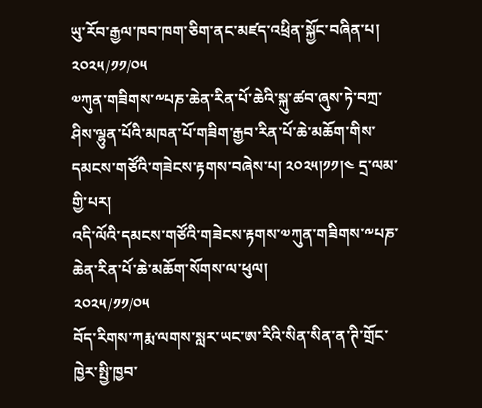ཡུ་རོབ་རྒྱལ་ཁབ་ཁག་ཅིག་ནང་མཛད་འཕྲིན་སྐྱོང་བཞིན་པ།
༢༠༢༥/༡༡/༠༥
༧ཀུན་གཟིགས་༸པཎ་ཆེན་རིན་པོ་ཆེའི་སྐུ་ཚབ་ཞུས་ཏེ་བཀྲ་ཤིས་ལྷུན་པོའི་མཁན་པོ་གཟིག་རྒྱབ་རིན་པོ་ཆེ་མཆོག་གིས་དམངས་གཙོའི་གཟེངས་རྟགས་བཞེས་པ། ༢༠༢༥།༡༡།༤ དྲ་ལམ་གྱི་པར།
འདི་ལོའི་དམངས་གཙོའི་གཟེངས་རྟགས་༧ཀུན་གཟིགས་༸པཎ་ཆེན་རིན་པོ་ཆེ་མཆོག་སོགས་ལ་ཕུལ།
༢༠༢༥/༡༡/༠༥
བོད་རིགས་ཀརྨ་ལགས་སླར་ཡང་ཨ་རིའི་སིན་སིན་ན་ཊི་གྲོང་ཁྱེར་སྤྱི་ཁྱབ་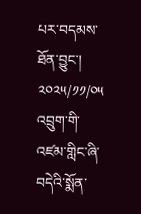པར་བདམས་ཐོན་བྱུང་།
༢༠༢༥/༡༡/༠༥
འབྲུག་གི་འཛམ་གླིང་ཞི་བདེའི་སྨོན་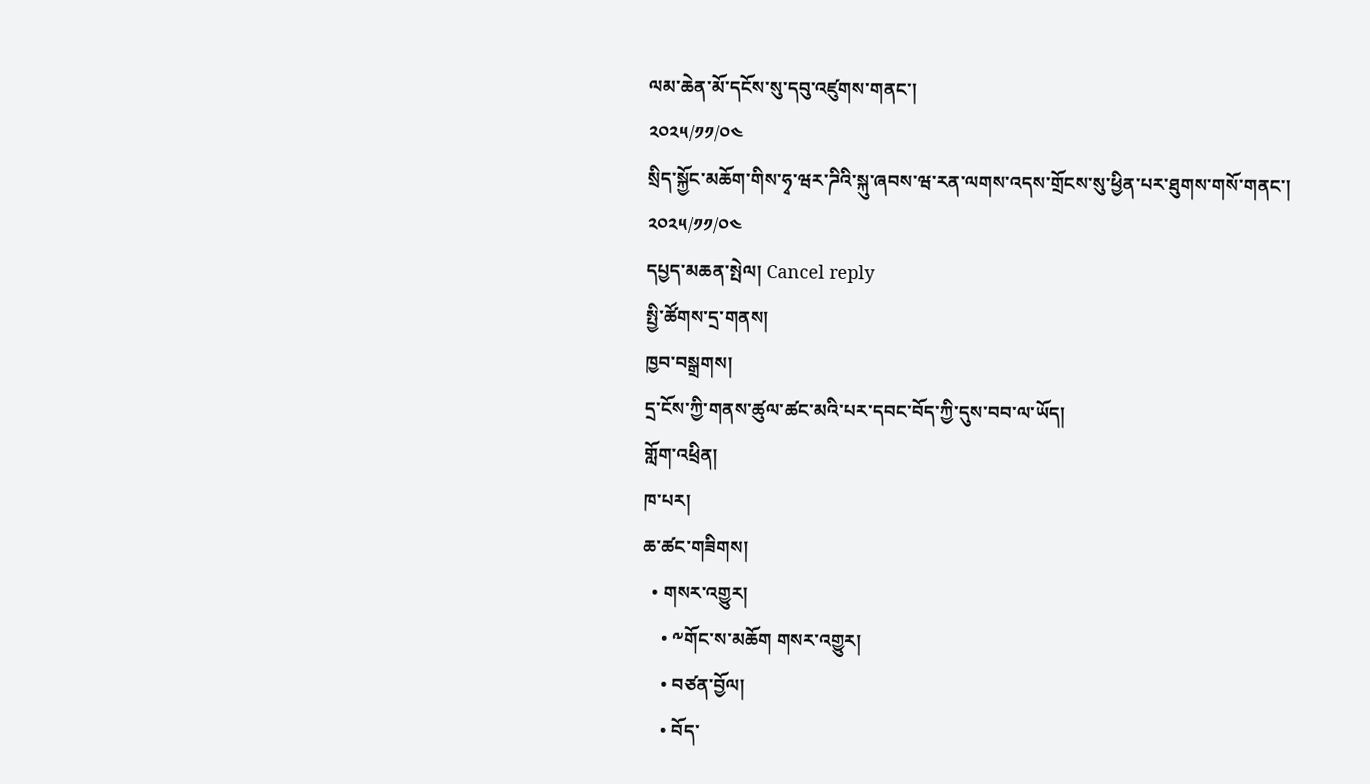ལམ་ཆེན་མོ་དངོས་སུ་དབུ་འཛུགས་གནང་།
༢༠༢༥/༡༡/༠༤
སྲིད་སྐྱོང་མཆོག་གིས་ཧྭ་ཝར་ཌིའི་སྐུ་ཞབས་ཝ་རན་ལགས་འདས་གྲོངས་སུ་ཕྱིན་པར་ཐུགས་གསོ་གནང་།
༢༠༢༥/༡༡/༠༤
དཔྱད་མཆན་སྤེལ། Cancel reply
སྤྱི་ཚོགས་དྲ་གནས།
ཁྱབ་བསྒྲགས།
དྲ་ངོས་ཀྱི་གནས་ཚུལ་ཚང་མའི་པར་དབང་བོད་ཀྱི་དུས་བབ་ལ་ཡོད།
གློག་འཕྲིན།
ཁ་པར།
ཆ་ཚང་གཟིགས།
  • གསར་འགྱུར།
    • ༸གོང་ས་མཆོག གསར་འགྱུར།
    • བཙན་བྱོལ།
    • བོད་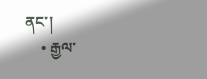ནང་།
    • རྒྱལ་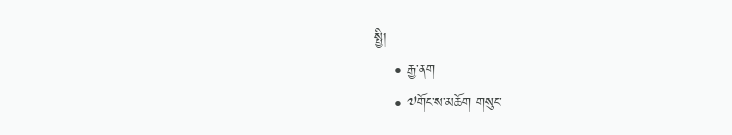སྤྱི།
    • རྒྱ་ནག
    • ༧གོང་ས་མཆོག གསུང་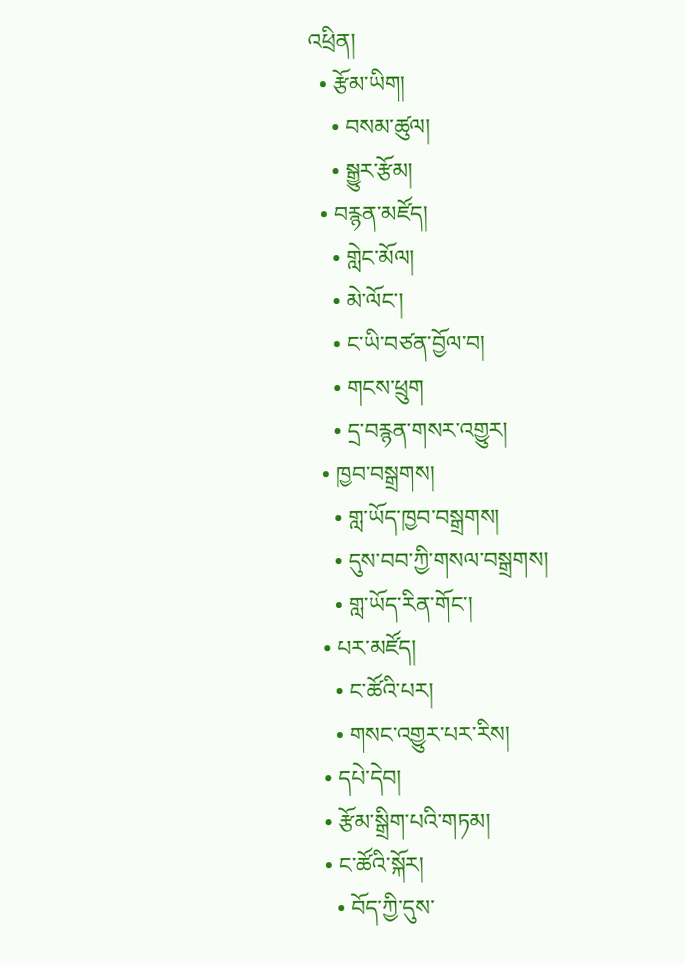འཕྲིན།
  • རྩོམ་ཡིག།
    • བསམ་ཚུལ།
    • སྒྱུར་རྩོམ།
  • བརྙན་མཛོད།
    • གླེང་མོལ།
    • མེ་ལོང་།
    • ང་ཡི་བཙན་བྱོལ་བ།
    • གངས་ཕྲུག
    • དྲ་བརྙན་གསར་འགྱུར།
  • ཁྱབ་བསྒྲགས།
    • གླ་ཡོད་ཁྱབ་བསྒྲགས།
    • དུས་བབ་ཀྱི་གསལ་བསྒྲགས།
    • གླ་ཡོད་རིན་གོང་།
  • པར་མཛོད།
    • ང་ཚོའི་པར།
    • གསང་འགྱུར་པར་རིས།
  • དཔེ་དེབ།
  • རྩོམ་སྒྲིག་པའི་གཏམ།
  • ང་ཚོའི་སྐོར།
    • བོད་ཀྱི་དུས་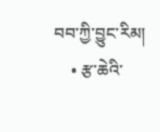བབ་ཀྱི་བྱུང་རིམ།
    • རྩ་ཆེའི་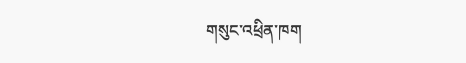གསུང་འཕྲིན་ཁག